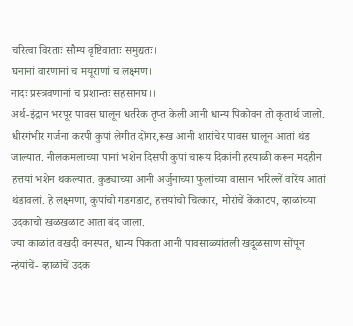चरित्वा विरताः सौम्य वृष्टिवाताः समुद्यतः।
घनानां वारणानां च मयूराणां च लक्ष्मण।
नादः प्रस्त्रवणानां च प्रशान्तः सहसानघ।।
अर्थ-इंद्रान भरपूर पावस घालून धर्तरेक तृप्त केली आनी धान्य पिकोवन तो कृतार्थ जालो. धीरगंभीर गर्जना करपी कुपां लेगीत दोंगर,रूख आनी शारांचेर पावस घालून आतां थंड जाल्यात. नीलकमलाच्या पानां भशेन दिसपी कुपां चारूय दिकांनी हरयाळी करून मदहीन हत्तयां भशेन थकल्यात. कुड्याच्या आनी अर्जुनाच्या फुलांच्या वासान भरिल्लें वारेंय आतां थंडावलां. हे लक्ष्मणा, कुपांचो गडगडाट, हत्तयांचो चित्कार, मोरांचें केंकाटप, व्हाळांच्या उदकाचो खळखळाट आता बंद जाला.
ज्या काळांत वखदी वनस्पत, धान्य पिकता आनी पावसाळ्यांतली खदूळसाण सोंपून न्हंयांचें- व्हाळांचें उदक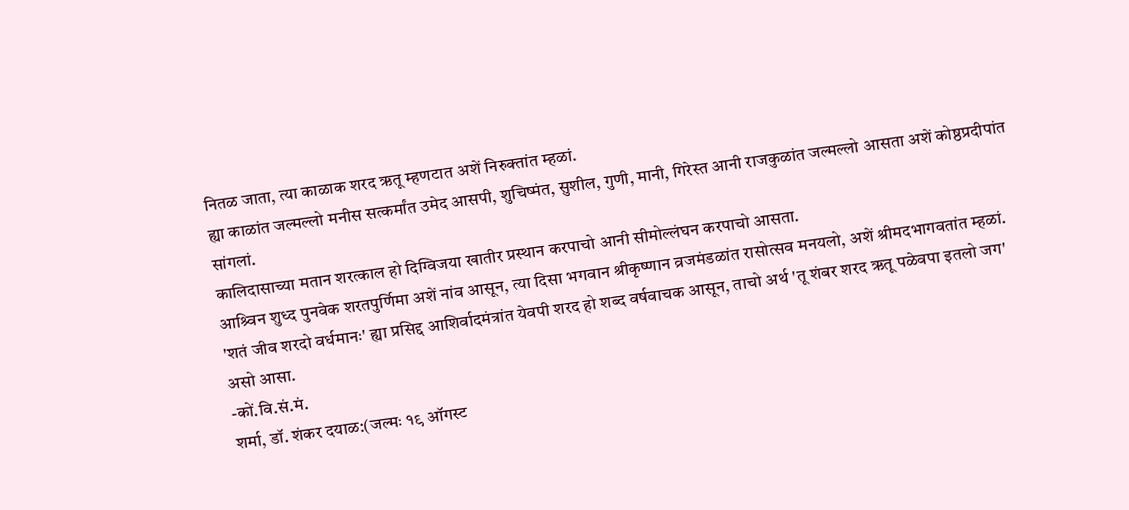नितळ जाता, त्या काळाक शरद ऋतू म्हणटात अशें निरुक्तांत म्हळां.
ह्या काळांत जल्मल्लो मनीस सत्कर्मांत उमेद आसपी, शुचिष्मंत, सुशील, गुणी, मानी, गिरेस्त आनी राजकुळांत जल्मल्लो आसता अशें कोष्ठप्रदीपांत सांगलां.
कालिदासाच्या मतान शरत्काल हो दिग्विजया खातीर प्रस्थान करपाचो आनी सीमोल्लंघन करपाचो आसता.
आश्र्विन शुध्द पुनवेक शरतपुर्णिमा अशें नांव आसून, त्या दिसा भगवान श्रीकृष्णान व्रजमंडळांत रासोत्सव मनयलो, अशें श्रीमदभागवतांत म्हळां.
'शतं जीव शरदो वर्धमानः' ह्या प्रसिद्द आशिर्वादमंत्रांत येवपी शरद हो शब्द वर्षवाचक आसून, ताचो अर्थ 'तू शंबर शरद ऋतू पळेवपा इतलो जग' असो आसा.
-कों.वि.सं.मं.
शर्मा, डॉ. शंकर दयाळ:(जल्मः १९ ऑगस्ट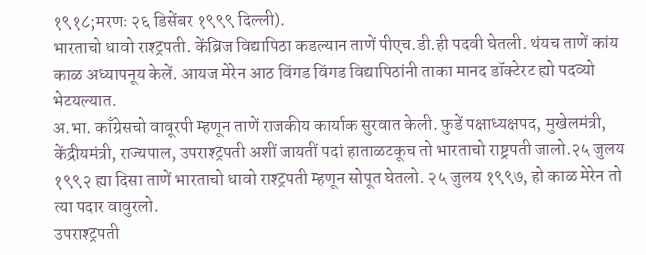१९१८;मरणः २६ डिसेंबर १९९९ दिल्ली).
भारताचो धावो राश्ट्रपती. केंब्रिज विद्यापिठा कडल्यान ताणें पीएच.डी.ही पदवी घेतली. थंयच ताणें कांय काळ अध्यापनूय केलें. आयज मेरेन आठ विंगड विंगड विद्यापिठांनी ताका मानद डॉक्टेरट ह्यो पदव्यो भेटयल्यात.
अ.भा. काँग्रेसचो वावूरपी म्हणून ताणें राजकीय कार्याक सुरवात केली. फुडें पक्षाध्यक्षपद, मुखेलमंत्री, केंद्रीयमंत्री, राज्यपाल, उपराश्ट्रपती अशीं जायतीं पदां हाताळटकूच तो भारताचो राष्ट्रपती जालो.२५ जुलय १९९२ ह्या दिसा ताणें भारताचो धावो राश्ट्रपती म्हणून सोपूत घेतलो. २५ जुलय १९९७, हो काळ मेरेन तो त्या पदार वावुरलो.
उपराश्ट्रपती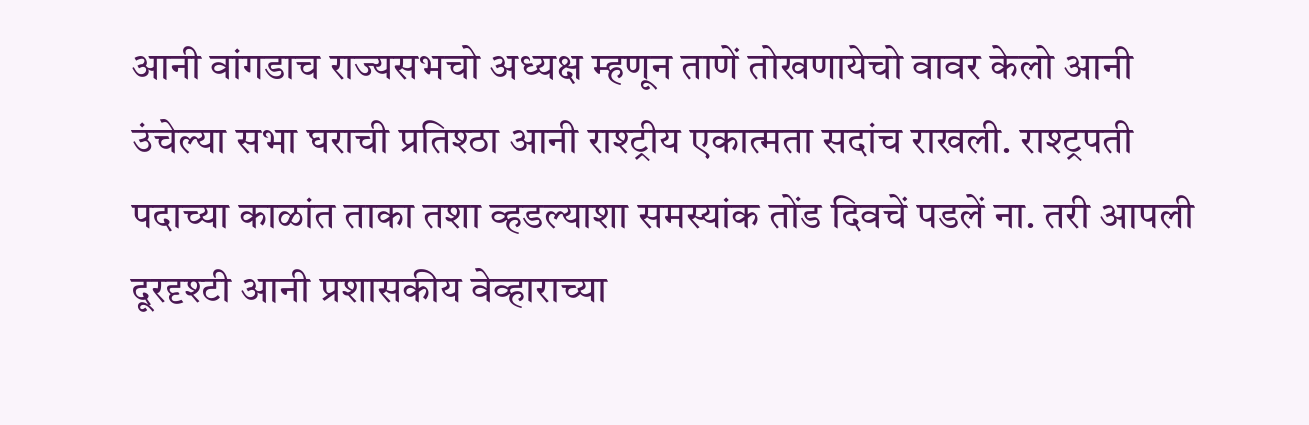आनी वांगडाच राज्यसभचो अध्यक्ष म्हणून ताणें तोखणायेचो वावर केलो आनी उंचेल्या सभा घराची प्रतिश्ठा आनी राश्ट्रीय एकात्मता सदांच राखली. राश्ट्रपती पदाच्या काळांत ताका तशा व्हडल्याशा समस्यांक तोंड दिवचें पडलें ना. तरी आपली दूरदृश्टी आनी प्रशासकीय वेव्हाराच्या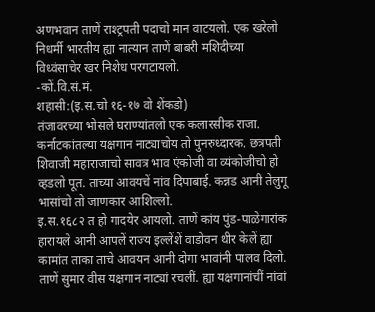अणभवान ताणें राश्ट्रपती पदाचो मान वाटयलो. एक खरेलो निधर्मी भारतीय ह्या नात्यान ताणें बाबरी मशिदीच्या विध्वंसाचेर खर निशेध परगटायलो.
-कों.वि.सं.मं.
शहासी:(इ.स.चो १६-१७ वो शेंकडो)
तंजावरच्या भोसले घराण्यांतलो एक कलारसीक राजा. कर्नाटकांतल्या यक्षगान नाट्याचोय तो पुनरुध्दारक. छत्रपती शिवाजी महाराजाचो सावत्र भाव एंकोजी वा व्यंकोजीचो हो व्हडलो पूत. ताच्या आवयचें नांव दिपाबाई. कन्नड आनी तेलुगू भासांचो तो जाणकार आशिल्लो.
इ.स.१६८२ त हो गादयेर आयलो. ताणें कांय पुंड-पाळेगारांक हारायले आनी आपलें राज्य इल्लेंशें वाडोवन थीर केलें ह्या कामांत ताका ताचे आवयन आनी दोगा भावांनी पालव दिलो.
ताणें सुमार वीस यक्षगान नाट्यां रचलीं. ह्या यक्षगानांचीं नांवां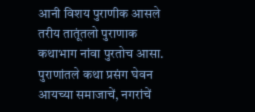आनी विशय पुराणीक आसले तरीय तातूंतलो पुराणाक कथाभाग नांवा पुरतोच आसा. पुराणांतले कथा प्रसंग घेवन आयच्या समाजाचें, नगरांचें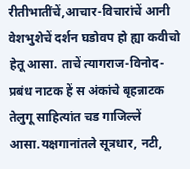रीतीभातींचें,आचार-विचारांचें आनी वेशभुशेचें दर्शन घडोवप हो ह्या कवीचो हेतू आसा. ताचें त्यागराज-विनोद-प्रबंध नाटक हें स अंकांचे बृहन्नाटक तेलुगू साहित्यांत चड गाजिल्लें आसा.यक्षगानांतले सूत्रधार, नटी,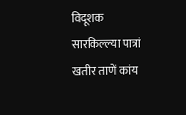विदूशक सारकिल्ल्या पात्रां खतीर ताणें कांय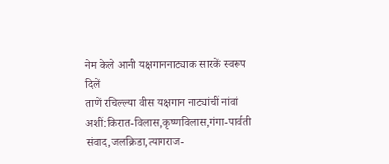नेम केले आनी यक्षगाननाट्याक सारकें स्वरूप दिलें
ताणें रचिल्ल्या वीस यक्षगान नाट्यांचीं नांवां अशीं:किरात-विलास,कृष्णविलास,गंगा-पार्वती संवाद,जलक्रिडा,त्यागराज-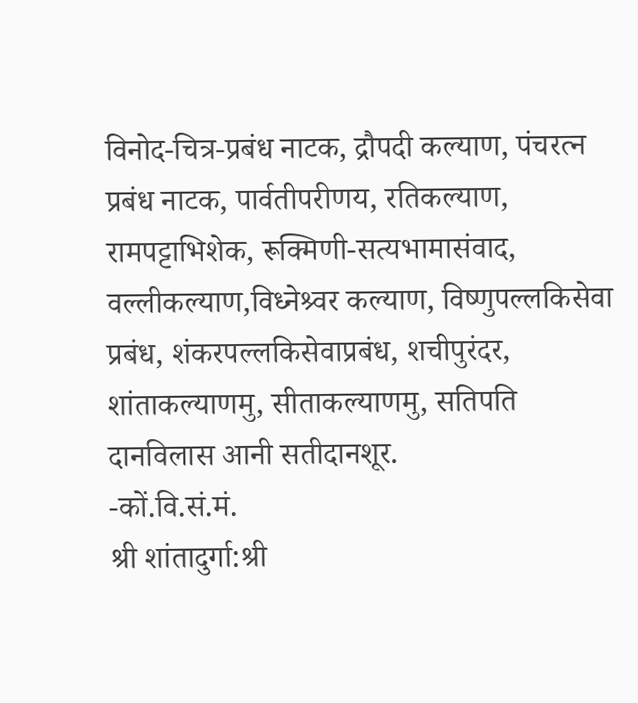विनोद-चित्र-प्रबंध नाटक, द्रौपदी कल्याण, पंचरत्न प्रबंध नाटक, पार्वतीपरीणय, रतिकल्याण, रामपट्टाभिशेक, रूक्मिणी-सत्यभामासंवाद, वल्लीकल्याण,विध्नेश्र्वर कल्याण, विष्णुपल्लकिसेवा प्रबंध, शंकरपल्लकिसेवाप्रबंध, शचीपुरंदर, शांताकल्याणमु, सीताकल्याणमु, सतिपति दानविलास आनी सतीदानशूर.
-कों.वि.सं.मं.
श्री शांतादुर्गा:श्री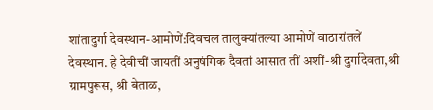शांतादुर्गा देवस्थान-आमोणें:दिवचल तालुक्यांतल्या आमोणें वाठारांतलें देवस्थान. हे देवीचीं जायतीं अनुषंगिक दैवतां आसात तीं अशीं-श्री दुर्गादेवता,श्री ग्रामपुरूस, श्री बेताळ,